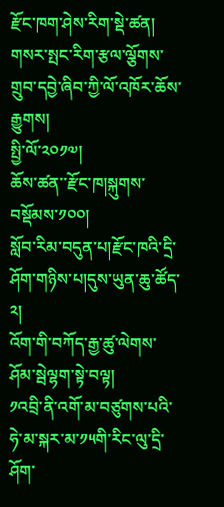རྫོང་ཁག་ཤེས་རིག་སྡེ་ཚན།
གསར་སྤང་རིག་རྩལ་ལྕོགས་གྲུབ་དབྱེ་ཞིབ་ཀྱི་ལོ་འཁོར་ཆོས་རྒྱུགས།
སྤྱི་ལོ་༢༠༡༧།
ཆོས་ཚན་་རྫོང་ཁ།སྐུགས་བསྡོམས་༡༠༠།
སློབ་རིམ་བདུན་པ།རྫོང་ཁའི་དྲི་ཤོག་གཉིས་པ།དུས་ཡུན་ཆུ་ཚོད་༢།
འོག་གི་བཀོད་རྒྱ་ཚུ་ལེགས་ཤོམ་སྦེལྷག་སྟེ་བལྟ།
༡འབྲི་ནི་འགོ་མ་བཙུགས་པའི་ཧེ་མ་སྐར་མ་༡༥གི་རིང་ལུ་དྲི་ཤོག་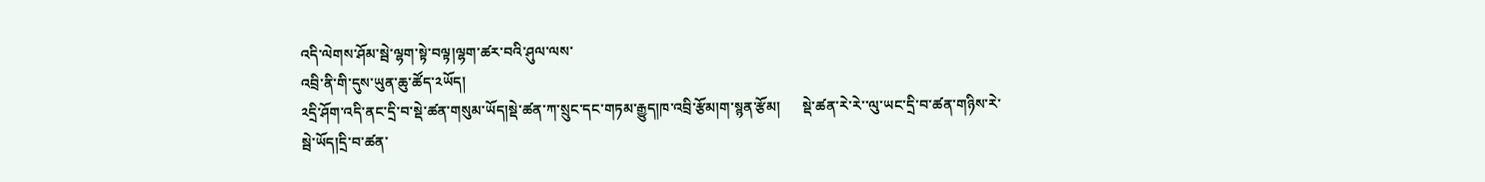འདི་ལེགས་ཤོམ་སྦེ་ལྷག་སྟེ་བལྟ།ལྷག་ཚར་བའི་ཤུལ་ལས་
འབྲི་ནི་གི་དུས་ཡུན་ཆུ་ཚོད་༢ཡོད།
༢དྲི་ཤོག་འདི་ནང་དྲི་བ་སྡེ་ཚན་གསུམ་ཡོད།སྡེ་ཚན་ཀ་སྲུང་དང་གཏམ་རྒྱུད།ཁ་འབྲི་རྩོམ།ག་སྙན་རྩོམ།      སྡེ་ཚན་རེ་རེ་་ལུ་ཡང་དྲི་བ་ཚན་གཉིས་རེ་སྦེ་ཡོད།དྲི་བ་ཚན་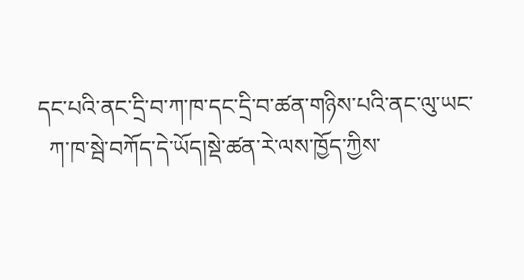དང་པའི་ནང་དྲི་བ་ཀ་ཁ་དང་དྲི་བ་ཚན་གཉིས་པའི་ནང་ལུ་ཡང་
  ཀ་ཁ་སྦེ་བཀོད་དེ་ཡོད།སྡེ་ཚན་རེ་ལས་ཁྱོད་ཀྱིས་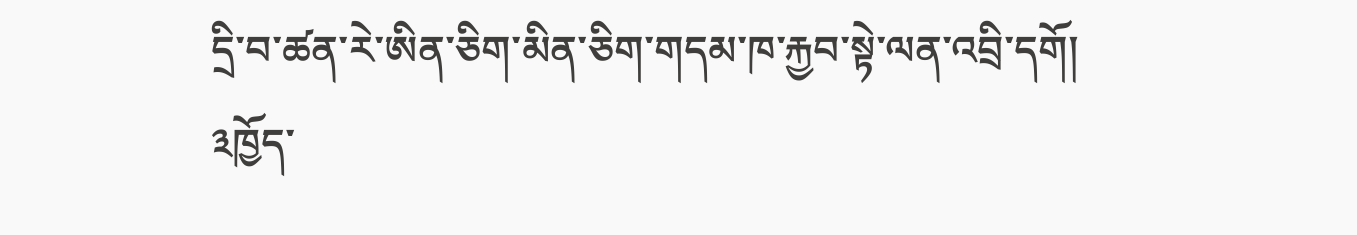དྲི་བ་ཚན་རེ་ཨིན་ཅིག་མིན་ཅིག་གདམ་ཁ་རྐྱབ་སྟེ་ལན་འབྲི་དགོ།
༣ཁྱོད་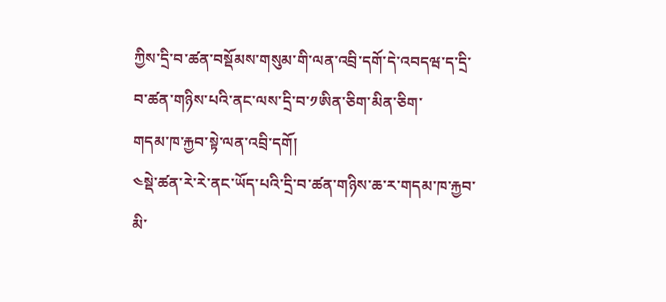ཀྱིས་དྲི་བ་ཚན་བསྡོམས་གསུམ་གི་ལན་འབྲི་དགོ་དེ་འབདཝ་ད་དྲི་བ་ཚན་གཉིས་པའི་ནང་ལས་དྲི་བ་༡ཨིན་ཅིག་མིན་ཅིག་
གདམ་ཁ་རྐྱབ་སྟེ་ལན་འབྲི་དགོ།
༤སྡེ་ཚན་རེ་རེ་ནང་ཡོད་པའི་དྲི་བ་ཚན་གཉིས་ཆ་ར་གདམ་ཁ་རྐྱབ་མི་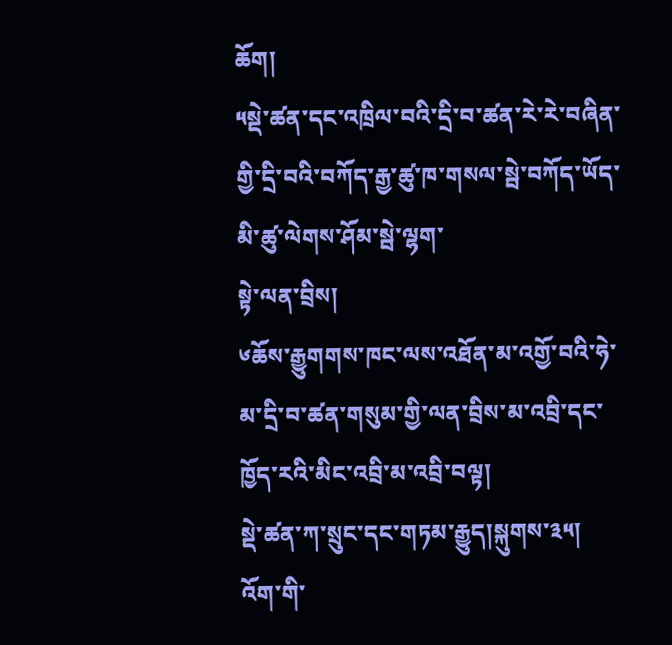ཆོག།
༥སྡེ་ཚན་དང་འཁྲིལ་བའི་དྲི་བ་ཚན་རེ་རེ་བཞིན་གྱི་དྲི་བའི་བཀོད་རྒྱ་ཚུ་ཁ་གསལ་སྦེ་བཀོད་ཡོད་མི་ཚུ་ལེགས་ཤོམ་སྦེ་ལྷག་
སྟེ་ལན་བྲིས།
༦ཆོས་རྒྱུགགས་ཁང་ལས་འཐོན་མ་འགྱོ་བའི་ཧེ་མ་དྲི་བ་ཚན་གསུམ་གྱི་ལན་བྲིས་མ་འབྲི་དང་ཁྱོད་རའི་མིང་འབྲི་མ་འབྲི་བལྟ།
སྡེ་ཚན་ཀ་སྲུང་དང་གཏམ་རྒྱུད།སྐུགས་༣༥།
འོག་གི་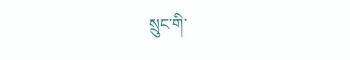སྲུང་གི་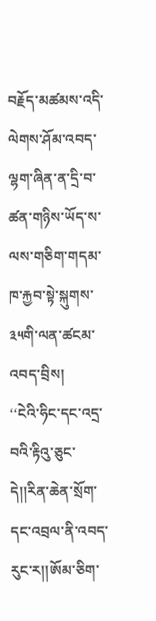བརྗོད་མཚམས་འདི་ལེགས་ཤོམ་འབད་ལྷག་ཞིན་ན་དྲི་བ་ཚན་གཉིས་ཡོད་ས་ལས་གཅིག་གདམ་ཁ་རྐྱབ་སྟེ་སྐུགས་༣༥གི་ལན་ཚངམ་འབད་བྲིས།
‘‘ངེའི་ཧིང་དང་འདྲ་བའི་རྟིའུ་ཅུང་དེ།།རིན་ཆེན་སྲོག་དང་འབྲལ་ནི་འབད་རུང་ར།།ཨོམ་ཅིག་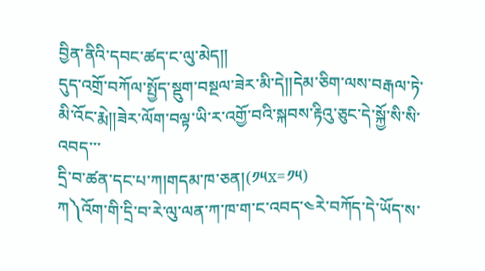བྱིན་ནིའི་དབང་ཚད་ང་ལུ་མེད།།
དུད་འགྲོ་བཀོལ་སྤྱོད་སྡུག་བསྔལ་ཟེར་མི་དེ།།དེམ་ཅིག་ལས་བརྒལ་ཏེ་མི་འོང་རྨེ།།ཟེར་ལོག་བལྟ་ཡི་ར་འགྱོ་བའི་སྐབས་རྟིའུ་ཅུང་དེ་སྐྱོ་སི་སི་འབད་་་
དྲི་བ་ཚན་དང་པ་ཀ།གདམ་ཁ་ཅན།(༡༥x=༡༥)
ཀ༽འོག་གི་དྲི་བ་རེ་ལུ་ལན་ཀ་ཁ་ག་ང་འབད་༤རེ་བཀོད་དེ་ཡོད་ས་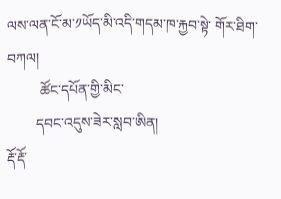ལས་ལན་ངོ་མ་༡ཡོད་མི་འདི་གདམ་ཁ་རྐྱབ་སྟེ་ གོར་ཐིག་བཀལ།
         ཚོང་དཔོན་གྱི་མིང་
        དབང་འདུས་ཟེར་སླབ་ཨིན།                                   རྡོ་རྡོ་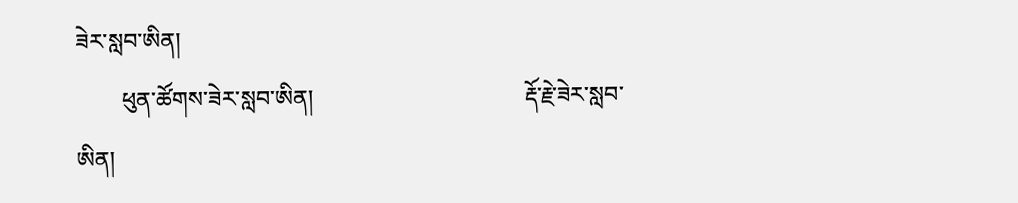ཟེར་སླབ་ཨིན།
        ཕུན་ཚོགས་ཟེར་སླབ་ཨིན།                                     རྡོ་རྗེ་ཟེར་སླབ་ཨིན།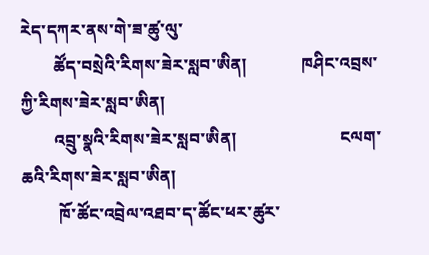རེད་དཀར་ནས་གེ་ཟ་ཚུ་ལུ་
        ཚོད་བསྲེའི་རིགས་ཟེར་སླབ་ཨིན།             ཁཤིང་འབྲས་ཀྱི་རིགས་ཟེར་སླབ་ཨིན།
        འབྲུ་སྣའི་རིགས་ཟེར་སླབ་ཨིན།                         ངལག་ཆའི་རིགས་ཟེར་སླབ་ཨིན།
         ཁོ་ཚོང་འབྲེལ་འཐབ་ད་ཚོང་ཕར་ཚུར་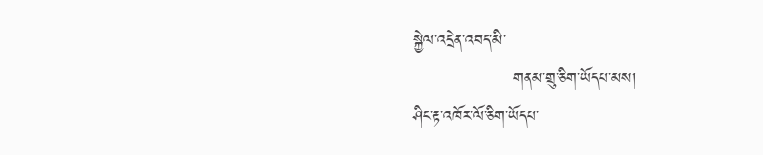སྐྱེལ་འདྲེན་འབད་མི་
                  གནམ་གྲུ་ཅིག་ཡོདཔ་མས།                                     ཤིང་རྟ་འཁོར་ལོ་ཅིག་ཡོདཔ་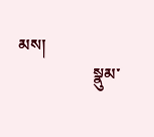མས།
                  སྣུམ་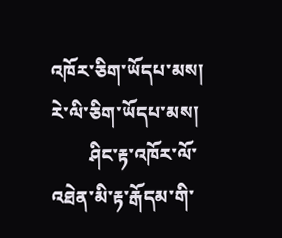འཁོར་ཅིག་ཡོདཔ་མས།                                   རེ་ལི་ཅིག་ཡོདཔ་མས།
        ཤིང་རྟ་འཁོར་ལོ་འཐེན་མི་རྟ་རྒོདམ་གི་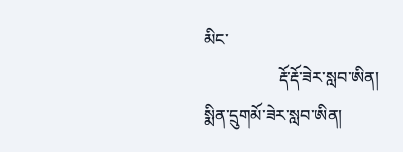མིང་
                  རྡོ་རྡོ་ཟེར་སླབ་ཨིན།                                          སྨིན་དྲུགམོ་ཟེར་སླབ་ཨིན།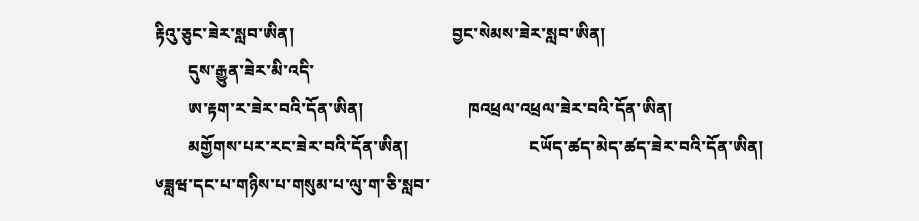རྟིའུ་ཅུང་ཟེར་སླབ་ཨིན།                                      བྱང་སེམས་ཟེར་སླབ་ཨིན།
        དུས་རྒྱུན་ཟེར་མི་འདི་
        ཨ་རྟག་ར་ཟེར་བའི་དོན་ཨིན།                         ཁའཕྲལ་འཕྲལ་ཟེར་བའི་དོན་ཨིན།
        མགྱོགས་པར་རང་ཟེར་བའི་དོན་ཨིན།                             ངཡོད་ཚད་མེད་ཚད་ཟེར་བའི་དོན་ཨིན།
༦ཟླཝ་དང་པ་གཉིས་པ་གསུམ་པ་ལུ་ག་ཅི་སླབ་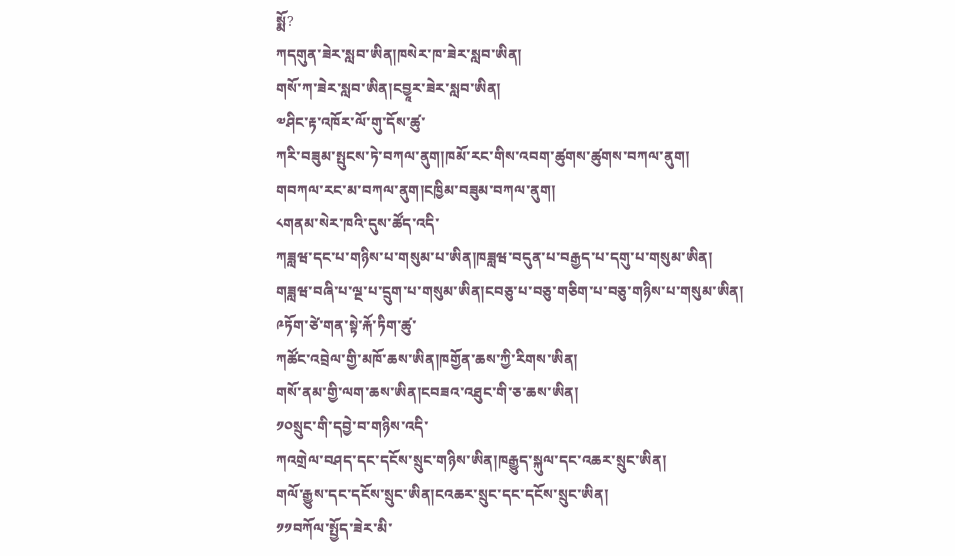སྨོ?
ཀདགུན་ཟེར་སླབ་ཨིན།ཁསེར་ཁ་ཟེར་སླབ་ཨིན།
གསོ་ཀ་ཟེར་སླབ་ཨིན།ངབྱཱར་ཟེར་སླབ་ཨིན།
༧ཤིང་རྟ་འཁོར་ལོ་གུ་དོས་ཚུ་
ཀརི་བཟུམ་སྤུངས་ཏེ་བཀལ་ནུག།ཁམོ་རང་གིས་འབག་ཚུགས་ཚུགས་བཀལ་ནུག།
གབཀལ་རང་མ་བཀལ་ནུག།ངཁྱིམ་བཟུམ་བཀལ་ནུག།
༨གནམ་སེར་ཁའི་དུས་ཚོད་འདི་
ཀཟླཝ་དང་པ་གཉིས་པ་གསུམ་པ་ཨིན།ཁཟླཝ་བདུན་པ་བརྒྱད་པ་དགུ་པ་གསུམ་ཨིན།
གཟླཝ་བཞི་པ་ལྔ་པ་དྲུག་པ་གསུམ་ཨིན།ངབཅུ་པ་བཅུ་གཅིག་པ་བཅུ་གཉིས་པ་གསུམ་ཨིན།
༩ཏོག་ཙེ་གན་སྟེ་རྐོ་ཏིག་ཚུ་
ཀཚོང་འབྲེལ་གྱི་མཁོ་ཆས་ཨིན།ཁགྱོན་ཆས་ཀྱི་རིགས་ཨིན།
གསོ་ནམ་གྱི་ལག་ཆས་ཨིན།ངབཟའ་འཐུང་གི་ཅ་ཆས་ཨིན།
༡༠སྲུང་གི་དབྱེ་བ་གཉིས་འདི་
ཀའགྲེལ་བཤད་དང་དངོས་སྲུང་གཉིས་ཨིན།ཁརྒྱུད་སྐུལ་དང་འཆར་སྲུང་ཨིན།
གལོ་རྒྱུས་དང་དངོས་སྲུང་ཨིན།ངའཆར་སྲུང་དང་དངོས་སྲུང་ཨིན།
༡༡བཀོལ་སྤྱོད་ཟེར་མི་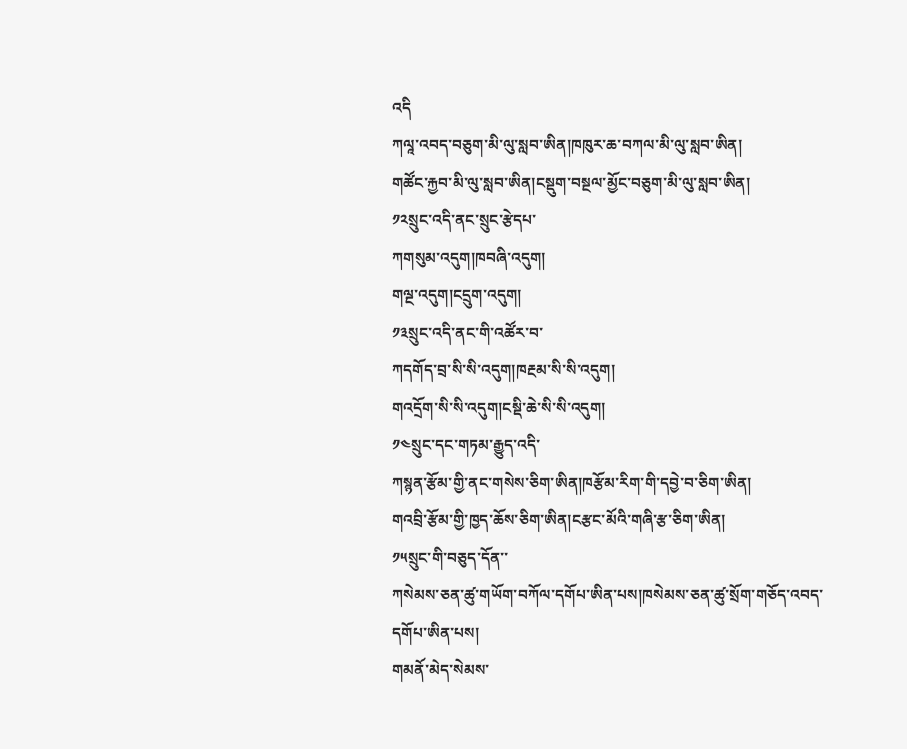འདི
ཀལཱ་འབད་བཅུག་མི་ལུ་སླབ་ཨིན།ཁཁུར་ཆ་བཀལ་མི་ལུ་སླབ་ཨིན།
གཚོང་རྐྱབ་མི་ལུ་སླབ་ཨིན།ངསྡུག་བསྔལ་མྱོང་བཅུག་མི་ལུ་སླབ་ཨིན།
༡༢སྲུང་འདི་ནང་སྲུང་རྩེདཔ་
ཀགསུམ་འདུག།ཁབཞི་འདུག།
གལྔ་འདུག།ངདྲུག་འདུག།
༡༣སྲུང་འདི་ནང་གི་འཚོར་བ་
ཀདགོད་བྲ་སི་སི་འདུག།ཁརྔམ་སི་སི་འདུག།
གའདྲོག་སི་སི་འདུག།ངསྡི་ཆེ་སི་སི་འདུག།
༡༤སྲུང་དང་གཏམ་རྒྱུད་འདི་
ཀསྙན་རྩོམ་གྱི་ནང་གསེས་ཅིག་ཨིན།ཁརྩོམ་རིག་གི་དབྱེ་བ་ཅིག་ཨིན།
གའབྲི་རྩོམ་གྱི་ཁྱད་ཆོས་ཅིག་ཨིན།ངརྩང་མོའི་གཞི་རྩ་ཅིག་ཨིན།
༡༥སྲུང་གི་བཅུད་དོན་་
ཀསེམས་ཅན་ཚུ་གཡོག་བཀོལ་དགོཔ་ཨིན་པས།ཁསེམས་ཅན་ཚུ་སྲོག་གཅོད་འབད་དགོཔ་ཨིན་པས།
གམནོ་མེད་སེམས་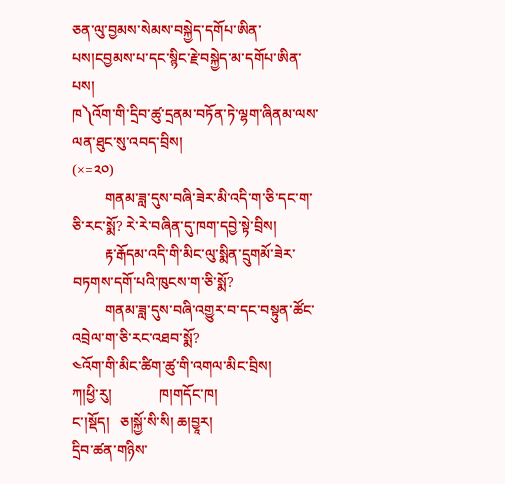ཅན་ལུ་བྱམས་སེམས་བསྐྱེད་དགོཔ་ཨིན་པས།ངབྱམས་པ་དང་སྙིང་རྗེ་བསྐྱེད་མ་དགོཔ་ཨིན་པས།
ཁ༽འོག་གི་དྲིབ་ཚུ་དྲནམ་བཏོན་ཏེ་ལྷག་ཞིནམ་ལས་ལན་ཐུང་སུ་འབད་བྲིས།                             (×=༢༠)
         གནམ་ཟླ་དུས་བཞི་ཟེར་མི་འདི་ག་ཅི་དང་ག་ཅི་རང་སྨོ? རེ་རེ་བཞིན་དུ་ཁག་དབྱེ་སྟེ་བྲིས།
         རྟ་རྒོདམ་འདི་གི་མིང་ལུ་སྨིན་དྲུགམོ་ཟེར་བཏགས་དགོ་པའི་ཁུངས་ག་ཅི་སྨོ?
         གནམ་ཟླ་དུས་བཞི་འགྱུར་བ་དང་བསྟུན་ཚོང་འབྲེལ་ག་ཅི་རང་འཐབ་སྨོ?
༤འོག་གི་མིང་ཚིག་ཚུ་གི་འགལ་མིང་བྲིས།
ཀ།ཕྱི་རུ།             ཁ།གདོང་ཁ།                    ང་།སྡོད།   ཅ།སྐྱོ་སི་སི། ཆ།བྱཱར།
དྲིབ་ཚན་གཉིས་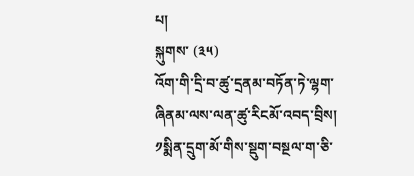པ།                                                                                  སྐུགས་ (༣༥)
འོག་གི་དྲི་བ་ཚུ་དྲནམ་བཏོན་ཏེ་ལྷག་ཞིནམ་ལས་ལན་ཚུ་རིངམོ་འབད་བྲིས།
༡སྨིན་དྲུག་མོ་གིས་སྡུག་བསྔལ་ག་ཅི་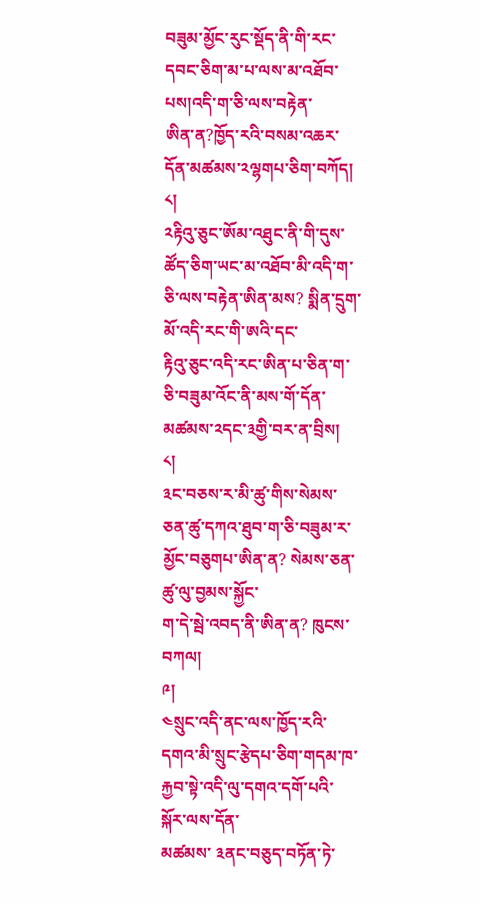བཟུམ་མྱོང་རུང་སྡོད་ནི་གི་རང་དབང་ཅིག་མ་པ་ལས་མ་འཐོབ་པས།འདི་ག་ཅི་ལས་བརྟེན་
ཨིན་ན?ཁྱོད་རའི་བསམ་འཆར་དོན་མཚམས་༢ལྷགཔ་ཅིག་བཀོད།                                   ༨།
༢རྟིའུ་ཅུང་ཨོམ་འཐུང་ནི་གི་དུས་ཚོད་ཅིག་ཡང་མ་འཐོབ་མི་འདི་ག་ཅི་ལས་བརྟེན་ཨིན་མས? སྨིན་དྲུག་མོ་འདི་རང་གི་ཨའི་དང་
རྟིའུ་ཅུང་འདི་རང་ཨིན་པ་ཅིན་ག་ཅི་བཟུམ་འོང་ནི་མས་གོ་དོན་མཚམས་༢དང་༣གྱི་བར་ན་བྲིས།                              ༨།
༣ང་བཅས་ར་མི་ཚུ་གིས་སེམས་ཅན་ཚུ་དཀའ་ཐུབ་ག་ཅི་བཟུམ་ར་མྱོང་བཅུགཔ་ཨིན་ན? སེམས་ཅན་ཚུ་ལུ་བྱམས་སྐྱོང་
ག་དེ་སྦེ་འབད་ནི་ཨིན་ན? ཁུངས་བཀལ།                                                                           ༩།
༤སྲུང་འདི་ནང་ལས་ཁྱོད་རའི་དགའ་མི་སྲུང་རྩེདཔ་ཅིག་གདམ་ཁ་རྐྱབ་སྟེ་འདི་ལུ་དགའ་དགོ་པའི་སྐོར་ལས་དོན་
མཚམས་ ༣ནང་བཅུད་བཏོན་ཏེ་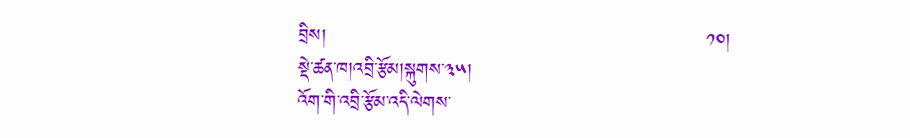བྲིས།                                                           ༡༠།
སྡེ་ཚན་ཁ།འབྲི་རྩོམ།སྐུགས་༣༥།
འོག་གི་འབྲི་རྩོམ་འདི་ལེགས་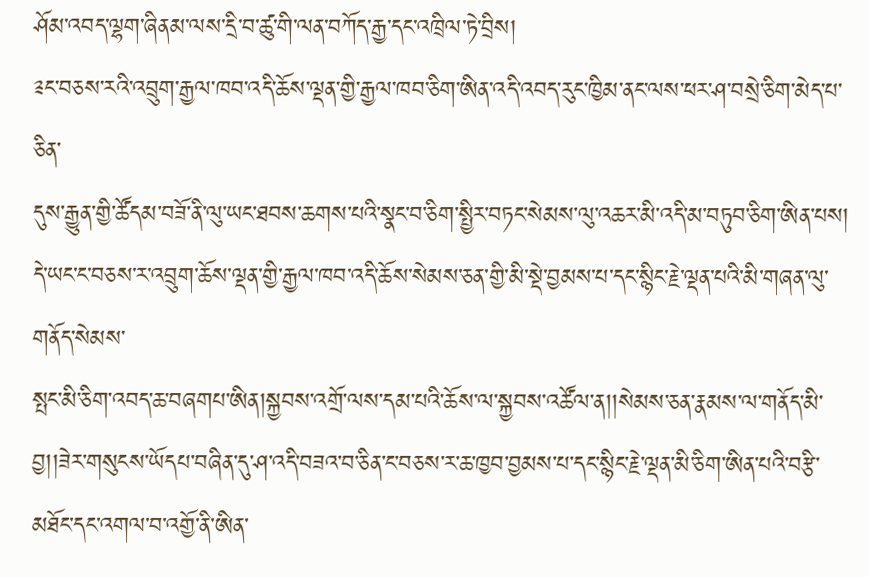ཤོམ་འབད་ལྷག་ཞིནམ་ལས་དྲི་བ་ཚུ་གི་ལན་བཀོད་རྒྱ་དང་འཁྲིལ་ཏེ་བྲིས།
༉ང་བཅས་རའི་འབྲུག་རྒྱལ་ཁབ་འདི་ཆོས་ལྡན་གྱི་རྒྱལ་ཁབ་ཅིག་ཨིན་འདི་འབད་རུང་ཁྱིམ་ནང་ལས་ཕར་ཤ་བསྲེ་ཅིག་མེད་པ་ཅིན་
དུས་རྒྱུན་གྱི་ཚོདམ་བཟོ་ནི་ལུ་ཡང་ཐབས་ཆགས་པའི་སྣང་བ་ཅིག་སྤྱིར་བཏང་སེམས་ལུ་འཆར་མི་འདི་མ་བཏུབ་ཅིག་ཨིན་པས།
དེ་ཡང་ང་བཅས་ར་འབྲུག་ཆོས་ལྡན་གྱི་རྒྱལ་ཁབ་འདི་ཆོས་སེམས་ཅན་གྱི་མི་སྡེ་བྱམས་པ་དང་སྙིང་རྗེ་ལྡན་པའི་མི་གཞན་ལུ་གནོད་སེམས་
སྤང་མི་ཅིག་འབད་ཆ་བཞགཔ་ཨིན།སྐྱབས་འགྲོ་ལས་དམ་པའི་ཆོས་ལ་སྐྱབས་འཚོལ་ན།།སེམས་ཅན་རྣམས་ལ་གནོད་མི་བྱ།།ཟེར་གསུངས་ཡོདཔ་བཞིན་དུ་ཤ་འདི་བཟའ་བ་ཅིན་ང་བཅས་ར་ཆ་ཁྱབ་བྱམས་པ་དང་སྙིང་རྗེ་ལྡན་མི་ཅིག་ཨིན་པའི་བརྩི་མཐོང་དང་འགལ་བ་འགྱོ་ནི་ཨིན་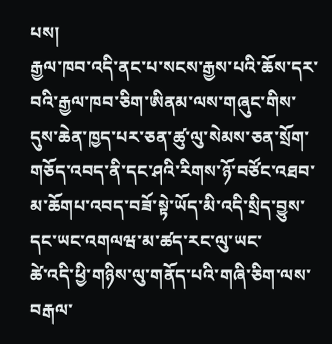པས།
རྒྱལ་ཁབ་འདི་ནང་པ་སངས་རྒྱས་པའི་ཆོས་དར་བའི་རྒྱལ་ཁབ་ཅིག་ཨིནམ་ལས་གཞུང་གིས་དུས་ཆེན་ཁྱད་པར་ཅན་ཚུ་ལུ་སེམས་ཅན་སྲོག་གཅོད་འབད་ནི་དང་ཤའི་རིགས་ཉོ་བཙོང་འཐབ་མ་ཆོགཔ་འབད་བཟོ་སྟེ་ཡོད་མི་འདི་སྲིད་བྱུས་དང་ཡང་འགལཝ་མ་ཚད་རང་ལུ་ཡང་
ཚེ་འདི་ཕྱི་གཉིས་ལུ་གནོད་པའི་གཞི་ཅིག་ལས་བརྒལ་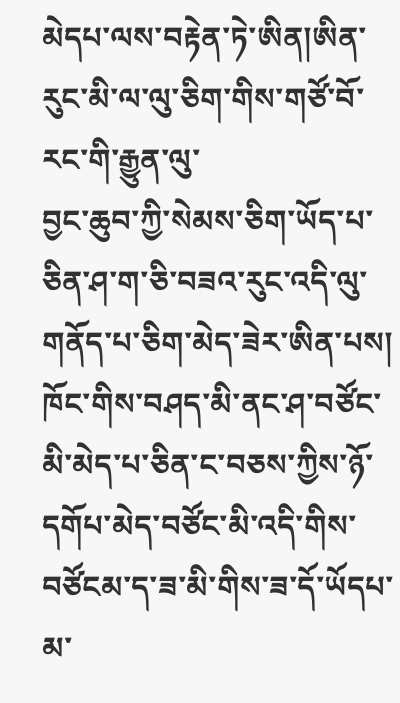མེདཔ་ལས་བརྟེན་ཏེ་ཨིན།ཨིན་རུང་མི་ལ་ལུ་ཅིག་གིས་གཙོ་བོ་རང་གི་རྒྱུན་ལུ་
བྱང་ཆུབ་ཀྱི་སེམས་ཅིག་ཡོད་པ་ཅིན་ཤ་ག་ཅི་བཟའ་རུང་འདི་ལུ་གནོད་པ་ཅིག་མེད་ཟེར་ཨིན་པས།
ཁོང་གིས་བཤད་མི་ནང་ཤ་བཙོང་མི་མེད་པ་ཅིན་ང་བཅས་ཀྱིས་ཉོ་དགོཔ་མེད་བཙོང་མི་འདི་གིས་བཙོངམ་ད་ཟ་མི་གིས་ཟ་དོ་ཡོདཔ་མ་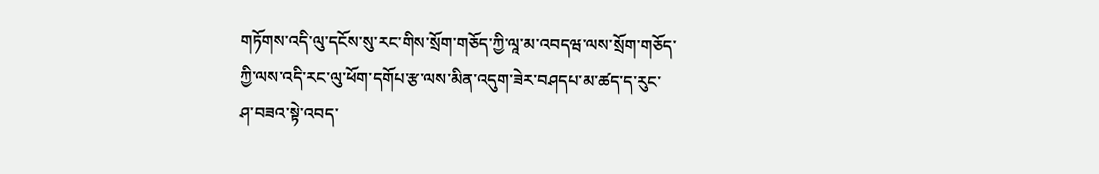གཏོགས་འདི་ལུ་དངོས་སུ་རང་གིས་སྲོག་གཅོད་ཀྱི་ལཱ་མ་འབདཝ་ལས་སྲོག་གཅོད་ཀྱི་ལས་འདི་རང་ལུ་ཕོག་དགོཔ་རྩ་ལས་མིན་འདུག་ཟེར་བཤདཔ་མ་ཚད་ད་རུང་ཤ་བཟའ་སྟེ་འབད་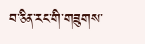བ་ཅིན་རང་གི་གཟུགས་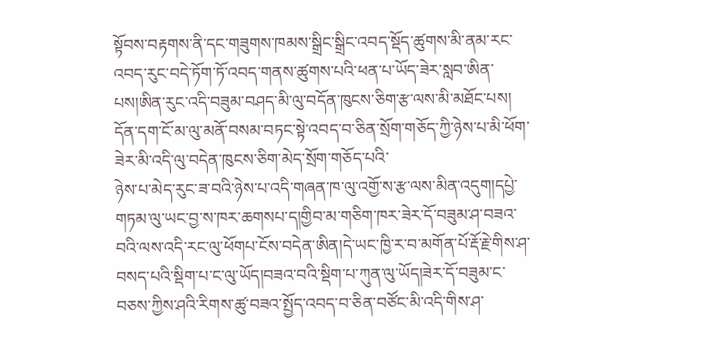སྟོབས་བརྟགས་ནི་དང་གཟུགས་ཁམས་སྒྲིང་སྒྲིང་འབད་སྡོད་ཚུགས་མི་ནམ་རང་འབད་རུང་བདེ་ཏོག་ཏོ་འབད་གནས་ཚུགས་པའི་ཕན་པ་ཡོད་ཟེར་སླབ་ཨིན་པས།ཨིན་རུང་འདི་བཟུམ་བཤད་མི་ལུ་བདོན་ཁུངས་ཅིག་རྩ་ལས་མི་མཐོང་པས།
དོན་དག་ངོ་མ་ལུ་མནོ་བསམ་བཏང་སྟེ་འབད་བ་ཅིན་སྲོག་གཅོད་ཀྱི་ཉེས་པ་མི་ཕོག་ཟེར་མི་འདི་ལུ་བདེན་ཁུངས་ཅིག་མེད་སྲོག་གཅོད་པའི་
ཉེས་པ་མེད་རུང་ཟ་བའི་ཉེས་པ་འདི་གཞན་ཁ་ལུ་འགྱོ་ས་རྩ་ལས་མིན་འདུག།དཔྱེ་གཏམ་ལུ་ཡང་བྱ་ས་ཁར་ཆགསཔ་ད།གྱིབ་མ་གཅིག་ཁར་ཟེར་དོ་བཟུམ་ཤ་བཟའ་བའི་ལས་འདི་རང་ལུ་ཕོགཔ་ངོས་བདེན་ཨིན།དེ་ཡང་ཁྱི་ར་བ་མགོན་པོ་རྡོ་རྗེ་གིས་ཤ་བསད་པའི་སྡིག་པ་ང་ལུ་ཡོད།བཟའ་བའི་སྡིག་པ་ཀུན་ལུ་ཡོད།ཟེར་དོ་བཟུམ་ང་བཅས་ཀྱིས་ཤའི་རིགས་ཚུ་བཟའ་སྤྱོད་འབད་བ་ཅིན་བཙོང་མི་འདི་གིས་ཤ་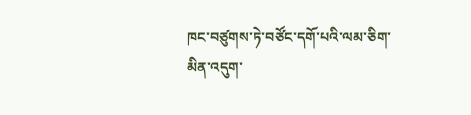ཁང་བཙུགས་ཏེ་བཙོང་དགོ་པའི་ལམ་ཅིག་མིན་འདུག་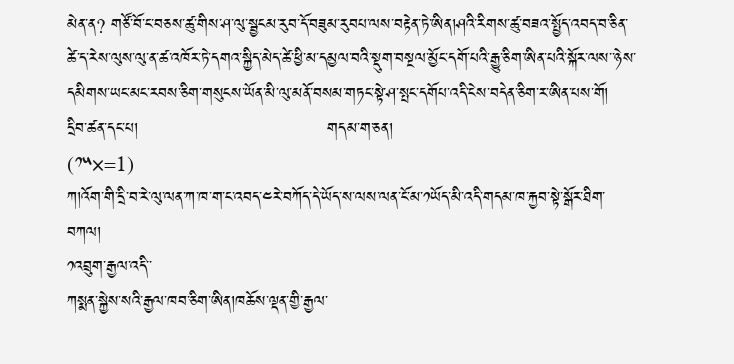མེན་ན? གཙོ་བོ་ང་བཅས་ཚུ་གིས་ཤ་ལུ་སྦྱངམ་རུབ་དོ་བཟུམ་རུབཔ་ལས་བརྟེན་ཏེ་ཨིན།ཤའི་རིགས་ཚུ་བཟའ་སྤྱོད་འབད་བ་ཅིན་ཚེ་ད་རེས་ལུས་ལུ་ན་ཚ་འཁོར་ཏེ་དགའ་སྐྱིད་མེད་ཚེ་ཕྱི་མ་དམྱལ་བའི་སྡུག་བསྔལ་མྱོང་དགོ་པའི་རྒྱུ་ཅིག་ཨིན་པའི་སྐོར་ལས་་ཉེས་དམིགས་ཡང་མང་རབས་ཅིག་གསུངས་ཡོན་མི་ལུ་མནོ་བསམ་གཏང་སྟེ་ཤ་སྤང་དགོཔ་འདི་ངེས་བདེན་ཅིག་ར་ཨིན་པས་གོ།
དྲིབ་ཚན་དང་པ།                                  གདམ་ག་ཅན།                                               (༡༥×=1)
ཀ།འོག་གི་དྲི་བ་རེ་ལུ་ལན་ཀ་ཁ་ག་ང་འབད་༤རེ་བཀོད་དེ་ཡོད་ས་ལས་ལན་ངོ་མ་༡ཡོད་མི་འདི་གདམ་ཁ་རྐྱབ་སྟེ་སྒོར་ཐིག་བཀལ།
༡འབྲུག་རྒྱལ་འདི་་
ཀསྨན་སྐྱེས་སའི་རྒྱལ་ཁབ་ཅིག་ཨིན།ཁཆོས་ལྡན་གྱི་རྒྱལ་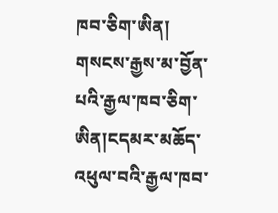ཁབ་ཅིག་ཨིན།
གསངས་རྒྱས་མ་བྱོན་པའི་རྒྱལ་ཁབ་ཅིག་ཨིན།ངདམར་མཆོད་འཕུལ་བའི་རྒྱལ་ཁབ་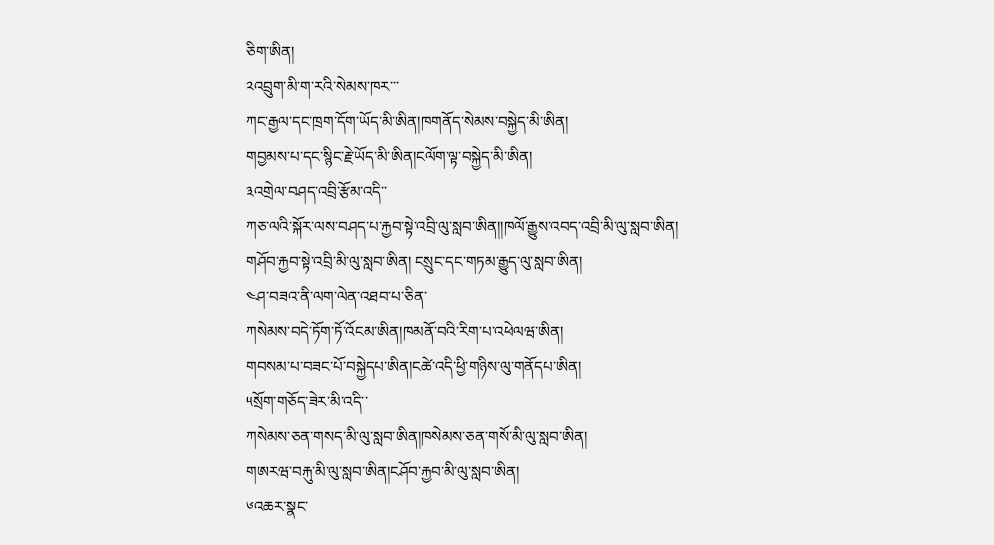ཅིག་ཨིན།
༢འབྲུག་མི་ག་རའི་སེམས་ཁར་་་
ཀང་རྒྱལ་དང་ཁྲག་དོག་ཡོད་མི་ཨིན།ཁགནོད་སེམས་བསྐྱེད་མི་ཨིན།
གབྱམས་པ་དང་སྙིང་རྗེ་ཡོད་མི་ཨིན།ངལོག་ལྟ་བསྐྱེད་མི་ཨིན།
༣འགྲེལ་བཤད་འབྲི་རྩོམ་འདི་་
ཀཅ་ལའི་སྐོར་ལས་བཤད་པ་རྐྱབ་སྟེ་འབྲི་ལུ་སླབ་ཨིན།།ཁལོ་རྒྱུས་འབད་འབྲི་མི་ལུ་སླབ་ཨིན།
གཤོབ་རྐྱབ་སྟེ་འབྲི་མི་ལུ་སླབ་ཨིན། ངསྲུང་དང་གཏམ་རྒྱུད་ལུ་སླབ་ཨིན།
༤ཤ་བཟའ་ནི་ལག་ལེན་འཐབ་པ་ཅིན་
ཀསེམས་བདེ་ཏོག་ཏོ་འོངམ་ཨིན།ཁམནོ་བའི་རིག་པ་འཕེལཝ་ཨིན།
གབསམ་པ་བཟང་པོ་བསྐྱེདཔ་ཨིན།ངཚེ་འདི་ཕྱི་གཉིས་ལུ་གནོདཔ་ཨིན།
༥སྲོག་གཅོད་ཟེར་མི་འདི་་
ཀསེམས་ཅན་གསད་མི་ལུ་སླབ་ཨིན།ཁསེམས་ཅན་གསོ་མི་ལུ་སླབ་ཨིན།
གཨརཝ་བརྐུ་མི་ལུ་སླབ་ཨིན།ངཤོབ་རྐྱབ་མི་ལུ་སླབ་ཨིན།
༦འཆར་སྣང་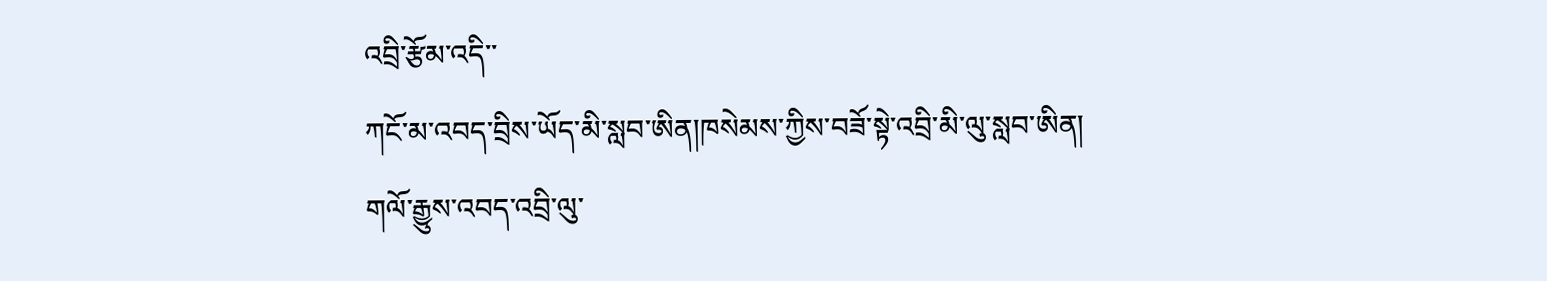འབྲི་རྩོམ་འདི་་
ཀངོ་མ་འབད་བྲིས་ཡོད་མི་སླབ་ཨིན།ཁསེམས་ཀྱིས་བཟོ་སྟེ་འབྲི་མི་ལུ་སླབ་ཨིན།
གལོ་རྒྱུས་འབད་འབྲི་ལུ་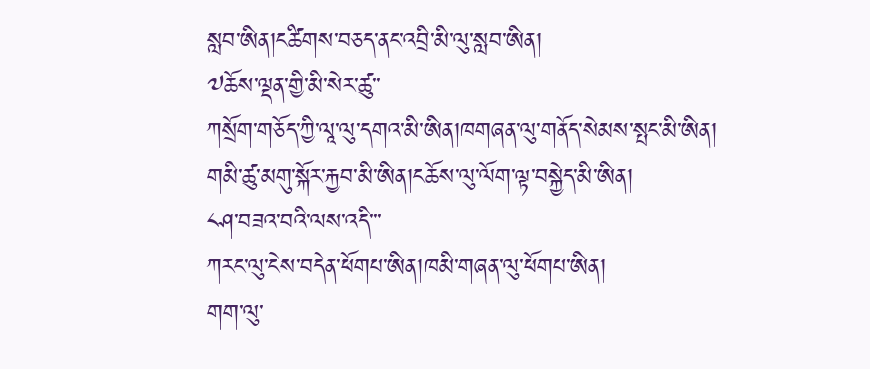སླབ་ཨིན།ངཚིགས་བཅད་ནང་འབྲི་མི་ལུ་སླབ་ཨིན།
༧ཆོས་ལྡན་གྱི་མི་སེར་ཚུ་་
ཀསྲོག་གཅོད་ཀྱི་ལཱ་ལུ་དགའ་མི་ཨིན།ཁགཞན་ལུ་གནོད་སེམས་སྤང་མི་ཨིན།
གམི་ཚུ་མགུ་སྐོར་རྐྱབ་མི་ཨིན།ངཆོས་ལུ་ལོག་ལྟ་བསྐྱེད་མི་ཨིན།
༨ཤ་བཟའ་བའི་ལས་འདི་་་
ཀརང་ལུ་ངེས་བདེན་ཕོགཔ་ཨིན།ཁམི་གཞན་ལུ་ཕོགཔ་ཨིན།
གག་ལུ་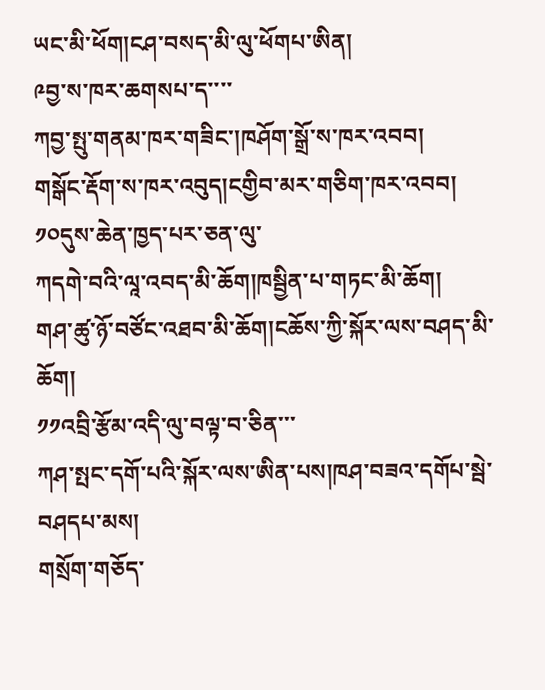ཡང་མི་ཕོག།ངཤ་བསད་མི་ལུ་ཕོགཔ་ཨིན།
༩བྱ་ས་ཁར་ཆགསཔ་ད་་་་
ཀབྱ་སྤུ་གནམ་ཁར་གཟིང་།ཁཤོག་སྒྲོ་ས་ཁར་འབབ།
གསྒོང་རྡོག་ས་ཁར་འབུད།ངགྱིབ་མར་གཅིག་ཁར་འབབ།
༡༠དུས་ཆེན་ཁྱད་པར་ཅན་ལུ་
ཀདགེ་བའི་ལཱ་འབད་མི་ཆོག།ཁསྦྱིན་པ་གཏང་མི་ཆོག།
གཤ་ཚུ་ཉོ་བཙོང་འཐབ་མི་ཆོག།ངཆོས་ཀྱི་སྐོར་ལས་བཤད་མི་ཆོག།
༡༡འབྲི་རྩོམ་འདི་ལུ་བལྟ་བ་ཅིན་་་
ཀཤ་སྤང་དགོ་པའི་སྐོར་ལས་ཨིན་པས།ཁཤ་བཟའ་དགོཔ་སྦེ་བཤདཔ་མས།
གསྲོག་གཅོད་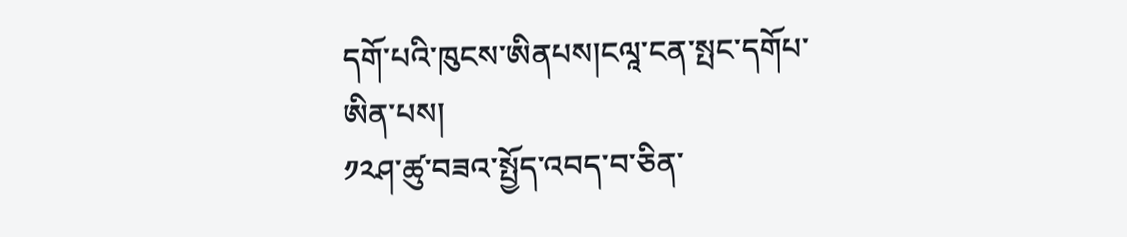དགོ་པའི་ཁུངས་ཨིནཔས།ངལཱ་ངན་སྤང་དགོཔ་ཨིན་པས།
༡༢ཤ་ཚུ་བཟའ་སྤྱོད་འབད་བ་ཅིན་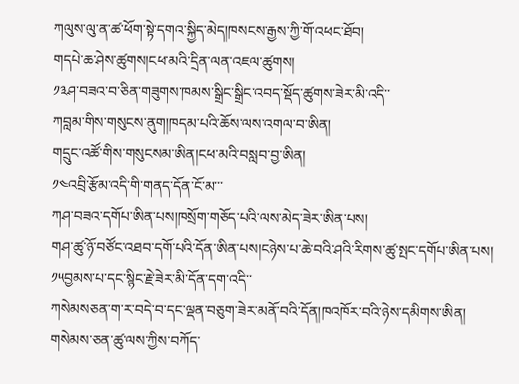ཀལུས་ལུ་ན་ཚ་ཕོག་སྟེ་དགའ་སྐྱིད་མེད།ཁསངས་རྒྱས་ཀྱི་གོ་འཕང་ཐོབ།
གདཔེ་ཆ་ཤེས་ཚུགས།ངཕ་མའི་དྲིན་ལན་འཇལ་ཚུགས།
༡༣ཤ་བཟའ་བ་ཅིན་གཟུགས་ཁམས་སྒྲིང་སྒྲིང་འབད་སྡོད་ཚུགས་ཟེར་མི་འདི་་
ཀབླམ་གིས་གསུངས་ནུག།ཁདམ་པའི་ཆོས་ལས་འགལ་བ་ཨིན།
གདྲུང་འཚོ་གིས་གསུངསམ་ཨིན།ངཕ་མའི་བསླབ་བྱ་ཨིན།
༡༤འབྲི་རྩོམ་འདི་གི་གནད་དོན་ངོ་མ་་་
ཀཤ་བཟའ་དགོཔ་ཨིན་པས།ཁསྲོག་གཅོད་པའི་ལས་མེད་ཟེར་ཨིན་པས།
གཤ་ཚུ་ཉོ་བཙོང་འཐབ་དགོ་པའི་དོན་ཨིན་པས།ངཉེས་པ་ཆེ་བའི་ཤའི་རིགས་ཚུ་སྤང་དགོཔ་ཨིན་པས།
༡༥བྱམས་པ་དང་སྙིང་རྗེ་ཟེར་མི་དོན་དག་འདི་་
ཀསེམསཅན་ག་ར་བདེ་བ་དང་ལྡན་བཅུག་ཟེར་མནོ་བའི་དོན།ཁའཁོར་བའི་ཉེས་དམིགས་ཨིན།
གསེམས་ཅན་ཚུ་ལས་ཀྱིས་བཀོད་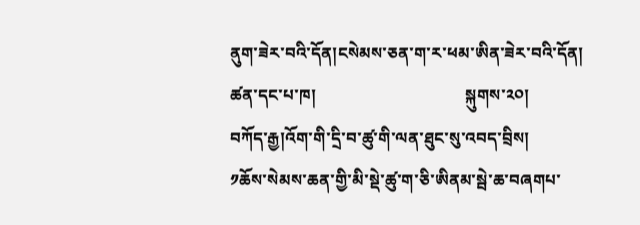ནུག་ཟེར་བའི་དོན།ངསེམས་ཅན་ག་ར་ཕམ་ཨིན་ཟེར་བའི་དོན།
ཚན་དང་པ་ཁ།                                    སྐུགས་༢༠།
བཀོད་རྒྱ།འོག་གི་དྲི་བ་ཚུ་གི་ལན་ཐུང་སུ་འབད་བྲིས།
༡ཆོས་སེམས་ཆན་གྱི་མི་སྡེ་ཚུ་ག་ཅི་ཨིནམ་སྦེ་ཆ་བཞགཔ་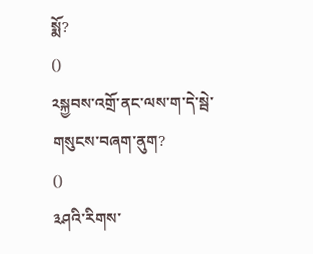སྨོ?                                                  ()
༢སྐྱབས་འགྲོ་ནང་ལས་ག་དེ་སྦེ་གསུངས་བཞག་ནུག?                                              ()
༣ཤའི་རིགས་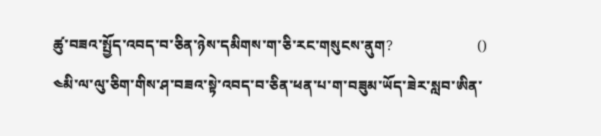ཚུ་བཟའ་སྤྱོད་འབད་བ་ཅིན་ཉེས་དམིགས་ག་ཅི་རང་གསུངས་ནུག?                       ()
༤མི་ལ་ལུ་ཅིག་གིས་ཤ་བཟའ་སྟེ་འབད་བ་ཅིན་ཕན་པ་ག་བཟུམ་ཡོད་ཟེར་སླབ་ཨིན་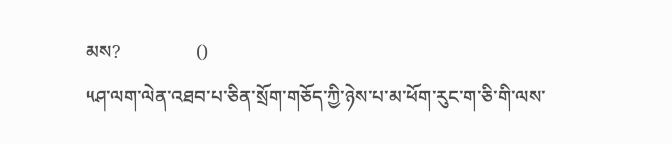མས?                ()
༥ཤ་ལག་ལེན་འཐབ་པ་ཅིན་སྲོག་གཅོད་ཀྱི་ཉེས་པ་མ་ཕོག་རུང་ག་ཅི་གི་ལས་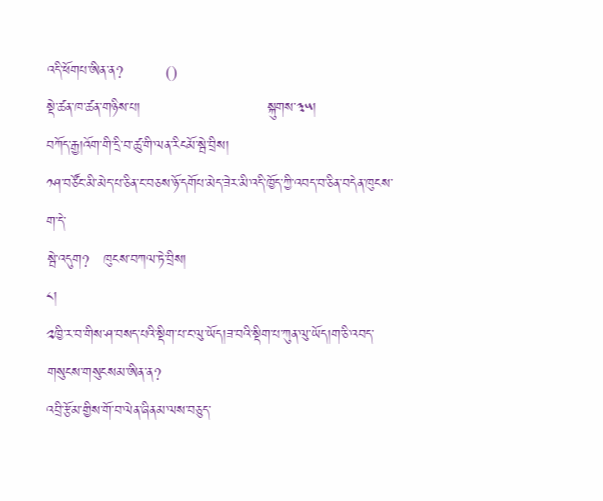འདི་ཕོགཔ་ཨིན་ན?         ()
སྡེ་ཚན་ཁ་ཚན་གཉིས་པ།                           སྐུགས་༣༥།
བཀོད་རྒྱ།འོག་གི་དྲི་བ་ཚུ་གི་ལན་རིངམོ་སྦེ་བྲིས།
༡ཤ་བཙོང་མི་མེད་པ་ཅིན་ང་བཅས་ཉོ་དགོཔ་མེད་ཟེར་མི་འདི་ཁྱོད་ཀྱི་འབད་བ་ཅིན་བདེན་ཁུངས་ག་དེ་
སྦེ་འདུག?   ཁུངས་བཀལ་ཏེ་བྲིས།                                                             ༨།
༢ཁྱི་ར་བ་གིས་ཤ་བསད་པའི་སྡིག་པ་ང་ལུ་ཡོད།ཟ་བའི་སྡིག་པ་ཀུན་ལུ་ཡོད།ག་ཅི་འབད་གསུངས་གསུངསམ་ཨིན་ན?
འབྲི་རྩོམ་གྱིས་གོ་བ་ལེན་ཞིནམ་ལས་བཅུད་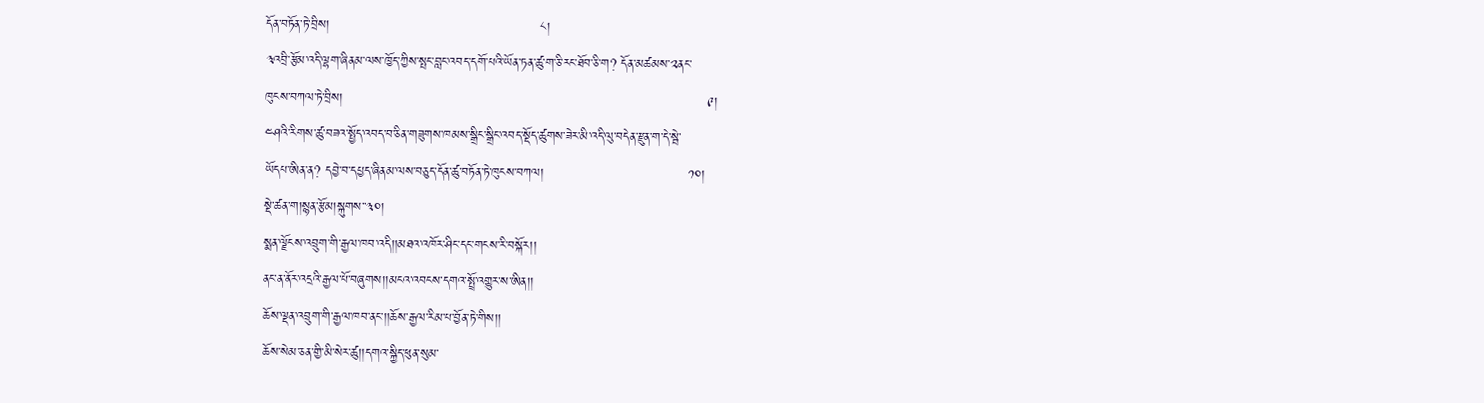དོན་བཏོན་ཏེ་བྲིས།                                                ༨།
༣འབྲི་རྩོམ་འདི་ལྷག་ཞིནམ་ལས་ཁྱོད་ཀྱིས་སྤང་བླང་འབད་དགོ་པའི་ཡོན་ཏན་ཚུ་ག་ཅི་རང་ཐོབ་ཅི་ག? དོན་མཚམས་༢ནང་
ཁུངས་བཀལ་ཏེ་བྲིས།                                                                                   ༩།
༤ཤའི་རིགས་ཚུ་བཟའ་སྤྱོད་འབད་བ་ཅིན་གཟུགས་ཁམས་སྒྲིང་སྒྲིང་འབད་སྡོད་ཚུགས་ཟེར་མི་འདི་ལུ་བདེན་རྫུན་ག་དེ་སྦེ་
ཡོདཔ་ཨིན་ན? དབྱེ་བ་དཔྱད་ཞིནམ་ལས་བཅུད་དོན་ཚུ་བཏོན་ཏེ་ཁུངས་བཀལ།                                 ༡༠།
སྡེ་ཚན་ག།སྙན་རྩོམ།སྐུགས་་༣༠།
སྨན་ལྗོངས་འབྲུག་གི་རྒྱལ་ཁབ་འདི།།མཐའ་འཁོར་ཤིང་དང་གངས་རི་བསྐོར།།
ནང་ན་ནོར་འདྲའི་རྒྱལ་པོ་བཞུགས།།མངའ་འབངས་དགའ་སྤྲོ་འགྱུར་ས་ཨིན།།
ཆོས་ལྡན་འབྲུག་གི་རྒྱལ་ཁབ་ནང་།།ཆོས་རྒྱལ་རིམ་པ་བྱོན་ཏེ་གིས།།
ཆོས་སེམ་ཅན་གྱི་མི་སེར་ཚུ།།དགའ་སྐྱིད་ཕུན་སུམ་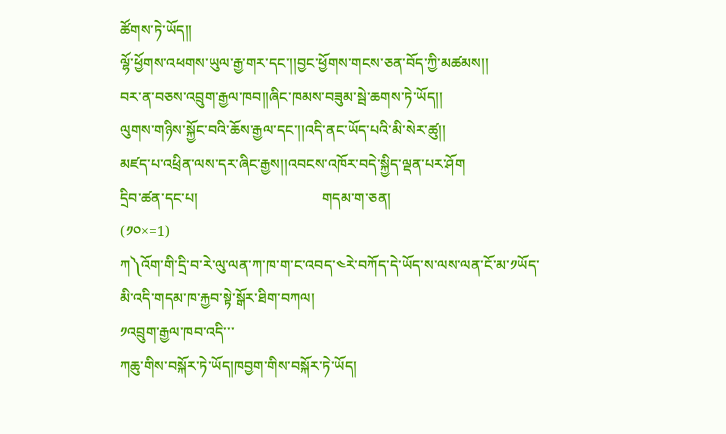ཚོགས་ཏེ་ཡོད།།
ལྷོ་ཕྱོགས་འཕགས་ཡུལ་རྒྱ་གར་དང་།།བྱང་ཕྱོགས་གངས་ཅན་བོད་ཀྱི་མཚམས།།
བར་ན་བཅས་འབྲུག་རྒྱལ་ཁབ།།ཞིང་ཁམས་བཟུམ་སྦེ་ཆགས་ཏེ་ཡོད།།
ལུགས་གཉིས་སྐྱོང་བའི་ཆོས་རྒྱལ་དང་།།འདི་ནང་ཡོད་པའི་མི་སེར་ཚུ།།
མཛད་པ་འཕྲིན་ལས་དར་ཞིང་རྒྱས།།འབངས་འཁོར་བདེ་སྐྱིད་ལྡན་པར་ཤོག
དྲིབ་ཚན་དང་པ།                                  གདམ་ག་ཅན།                                               (༡༠×=1)
ཀ༽འོག་གི་དྲི་བ་རེ་ལུ་ལན་ཀ་ཁ་ག་ང་འབད་༤རེ་བཀོད་དེ་ཡོད་ས་ལས་ལན་ངོ་མ་༡ཡོད་མི་འདི་གདམ་ཁ་རྐྱབ་སྟེ་སྒོར་ཐིག་བཀལ།
༡འབྲུག་རྒྱལ་ཁབ་འདི་་་
ཀཆུ་གིས་བསྐོར་ཏེ་ཡོད།ཁབྱག་གིས་བསྐོར་ཏེ་ཡོད།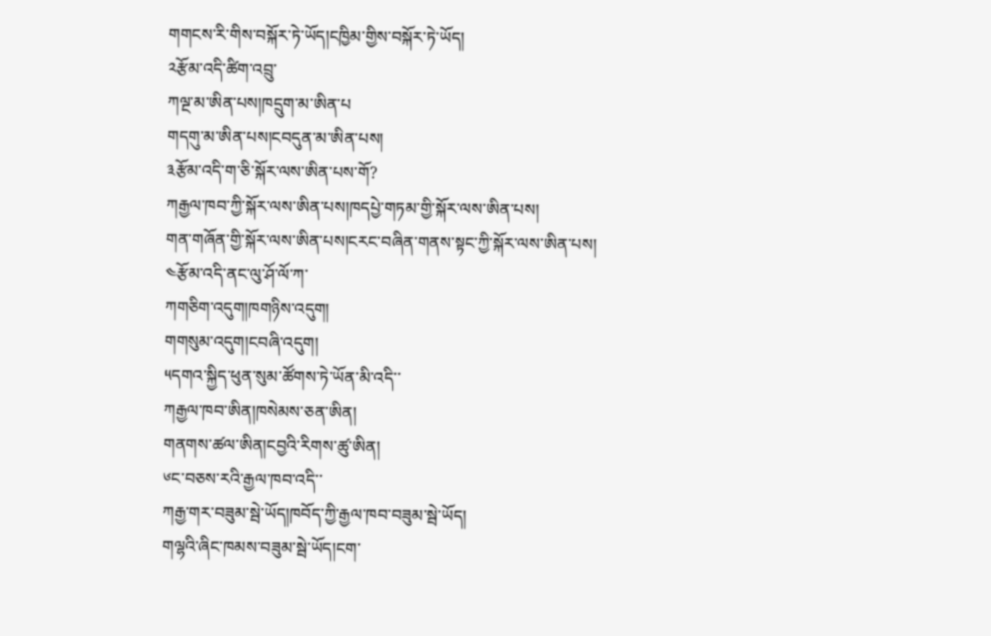གགངས་རི་གིས་བསྐོར་ཏེ་ཡོད།ངཁྱིམ་གྱིས་བསྐོར་ཏེ་ཡོད།
༢རྩོམ་འདི་ཚིག་འབྲུ་
ཀལྔ་མ་ཨིན་པས།ཁདྲུག་མ་ཨིན་པ
གདགུ་མ་ཨིན་པས།ངབདུན་མ་ཨིན་པས།
༣རྩོམ་འདི་ག་ཅི་སྐོར་ལས་ཨིན་པས་གོ?
ཀརྒྱལ་ཁབ་ཀྱི་སྐོར་ལས་ཨིན་པས།ཁདཔྱེ་གཏམ་གྱི་སྐོར་ལས་ཨིན་པས།
གན་གཞོན་གྱི་སྐོར་ལས་ཨིན་པས།ངརང་བཞིན་གནས་སྟང་ཀྱི་སྐོར་ལས་ཨིན་པས།
༤རྩོམ་འདི་ནང་ལུ་ཤོ་ལོ་ཀ་
ཀགཅིག་འདུག།ཁགཉིས་འདུག།
གགསུམ་འདུག།ངབཞི་འདུག།
༥དགའ་སྐྱིད་ཕུན་སུམ་ཚོགས་ཏེ་ཡོན་མི་འདི་་
ཀརྒྱལ་ཁབ་ཨིན།ཁསེམས་ཅན་ཨིན།
གནགས་ཚལ་ཨིན།ངབྱའི་རིགས་ཚུ་ཨིན།
༦ང་བཅས་རའི་རྒྱལ་ཁབ་འདི་་
ཀརྒྱ་གར་བཟུམ་སྦེ་ཡོད།ཁབོད་ཀྱི་རྒྱལ་ཁབ་བཟུམ་སྦེ་ཡོད།
གལྷའི་ཞིང་ཁམས་བཟུམ་སྦེ་ཡོད།ངག་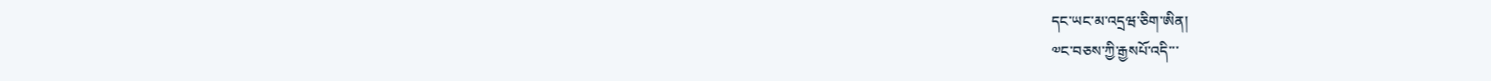དང་ཡང་མ་འདྲཝ་ཅིག་ཨིན།
༧ང་བཅས་ཀྱི་རྒྱསཔོ་འདི་་་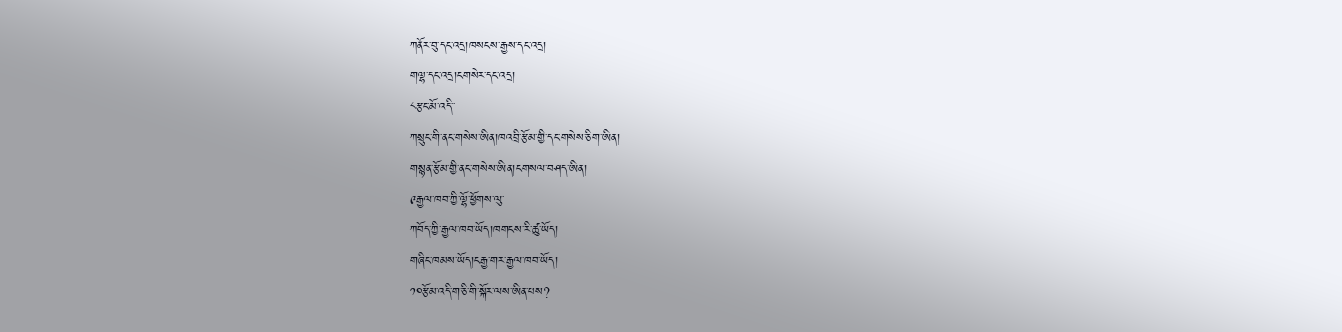ཀནོར་བུ་དང་འདྲ།ཁསངས་རྒྱས་དང་འདྲ།
གལྷ་དང་འདྲ།ངགསེར་དང་འདྲ།
༨རྩང་མོ་འདི་་
ཀསྲུང་གི་ནང་གསེས་ཨིན།ཁའབྲི་རྩོམ་གྱི་དང་གསེས་ཅིག་ཨིན།
གསྙན་རྩོམ་གྱི་ནང་གསེས་ཨིན།ངགསལ་བཤད་ཨིན།
༩རྒྱལ་ཁབ་ཀྱི་ལྷོ་ཕྱོགས་ལུ་
ཀབོད་ཀྱི་རྒྱལ་ཁབ་ཡོད།ཁགངས་རི་ཚུ་ཡོད།
གཞིང་ཁམས་ཡོད།ངརྒྱ་གར་རྒྱལ་ཁབ་ཡོད།
༡༠རྩོམ་འདི་ག་ཅི་གི་སྐོར་ལས་ཨིན་པས?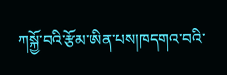ཀསྐྱོ་བའི་རྩོམ་ཨིན་པས།ཁདགའ་བའི་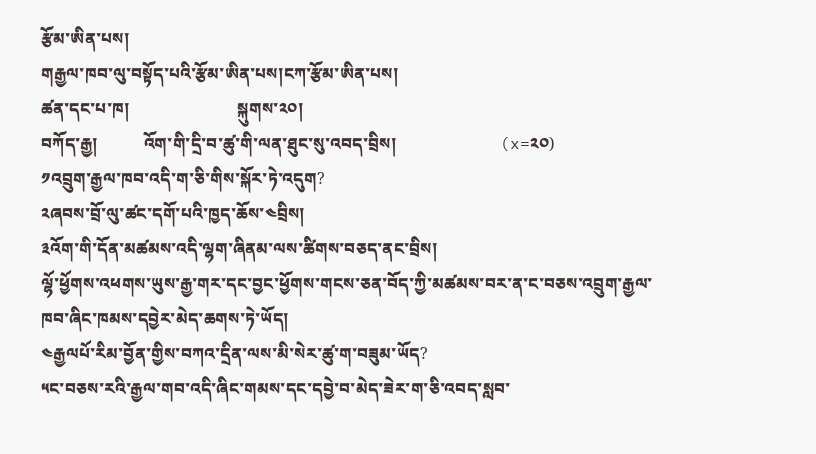རྩོམ་ཨིན་པས།
གརྒྱལ་ཁབ་ལུ་བསྟོད་པའི་རྩོམ་ཨིན་པས།ངཀ་རྩོམ་ཨིན་པས།
ཚན་དང་པ་ཁ།                          སྐུགས་༢༠།
བཀོད་རྒྱ།           འོག་གི་དྲི་བ་ཚུ་གི་ལན་ཐུང་སུ་འབད་བྲིས།                         (x=༢༠)
༡འབྲུག་རྒྱལ་ཁབ་འདི་ག་ཅི་གིས་སྐོར་ཏེ་འདུག?
༢ཞབས་བྲོ་ལུ་ཚང་དགོ་པའི་ཁྱད་ཆོས་༤བྲིས།
༣འོག་གི་དོན་མཚམས་འདི་ལྷག་ཞིནམ་ལས་ཚིགས་བཅད་ནང་བྲིས།
ལྷོ་ཕྱོགས་འཕགས་ཡུས་རྒྱ་གར་དང་བྱང་ཕྱོགས་གངས་ཅན་བོད་ཀྱི་མཚམས་བར་ན་ང་བཅས་འབྲུག་རྒྱལ་
ཁབ་ཞིང་ཁམས་དབྱེར་མེད་ཆགས་ཏེ་ཡོད།
༤རྒྱལཔོ་རིམ་བྱོན་གྱིས་བཀའ་དྲིན་ལས་མི་སེར་ཚུ་ག་བཟུམ་ཡོད?
༥ང་བཅས་རའི་རྒྱལ་གབ་འདི་ཞིང་གམས་དང་དབྱེ་བ་མེད་ཟེར་ག་ཅི་འབད་སླབ་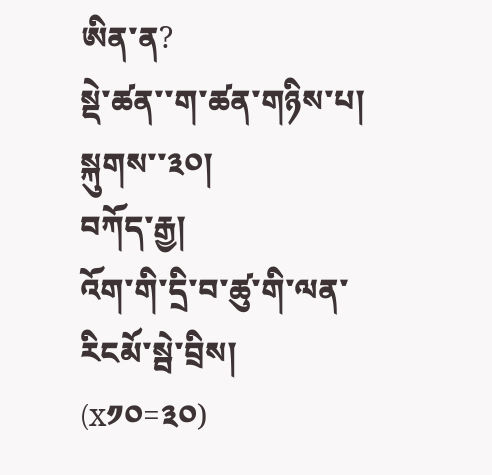ཨིན་ན?
སྡེ་ཚན་་ག་ཚན་གཉིས་པ།                                    སྐུགས་་༣༠།
བཀོད་རྒྱ།                               འོག་གི་དྲི་བ་ཚུ་གི་ལན་རིངམོ་སྦེ་བྲིས།                          (x༡༠=༣༠)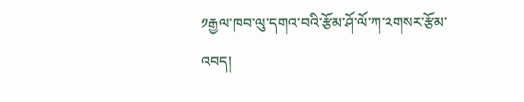༡རྒྱལ་ཁབ་ལུ་དགའ་བའི་རྩོམ་ཤོ་ལོ་ཀ་༢གསར་རྩོམ་འབད།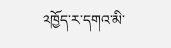༢ཁྱོད་ར་དགའ་མི་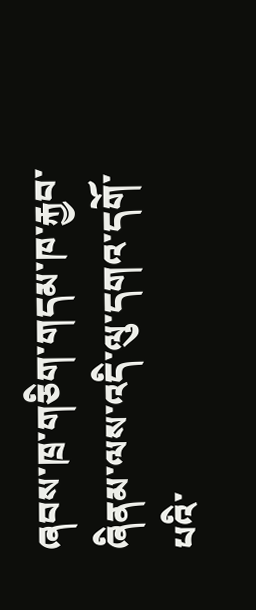ཞབས་ཁྲ་གཅིག་གདམ་ཁ་རྐྱབ་ཞིནམ་ལས་འདི་ལུ་དགའ་དགོ་པའི་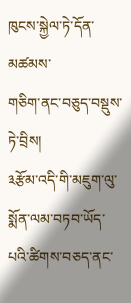ཁུངས་སྐྱེལ་ཏེ་དོན་མཚམས་
གཅིག་ནང་བཅུད་བསྡུས་ཏེ་བྲིས།
༣རྩོམ་འདི་གི་མཇུག་ལུ་སྨོན་ལམ་བཏབ་ཡོད་པའི་ཚིགས་བཅད་ནང་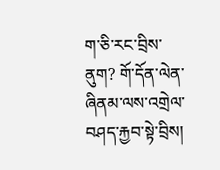ག་ཅི་རང་བྲིས་ནུག? གོ་དོན་ལེན་ཞིནམ་ལས་འགྲེལ་བཤད་རྐྱབ་སྟེ་བྲིས།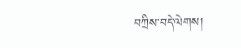བཀྲིས་བདེ་ལེགས།